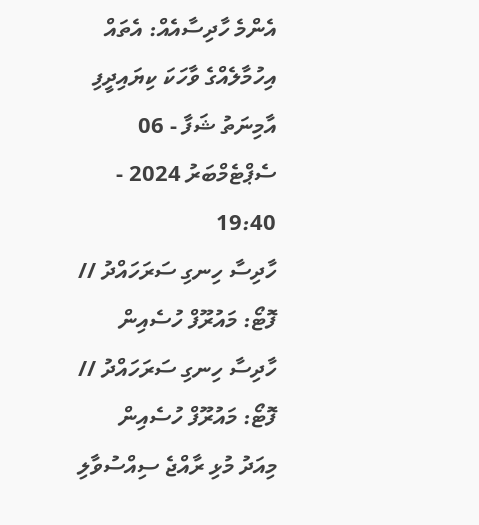އެންމެ ހާދިސާއެއް: އެތައް އިހުމާލެއްގެ ވާހަކަ ކިޔައިދީފި
އާމިނަތު ޝަފާ - 06 ސެޕްޓެމްބަރު 2024 - 19:40
ހާދިސާ ހިނގި ސަރަހައްދު // ފޮޓޯ: މައުރޫފް ހުސެއިން
ހާދިސާ ހިނގި ސަރަހައްދު // ފޮޓޯ: މައުރޫފް ހުސެއިން
މިއަދު މުޅި ރާއްޖެ ސިއްސުވާލި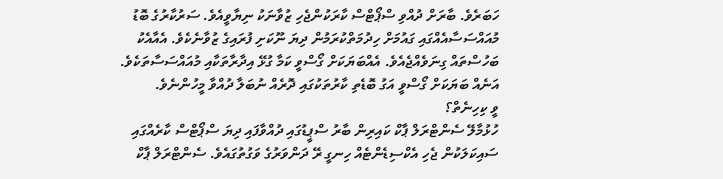ހަބަރެވެ. ބާރަށް ދުއްވި ސްޕޯޓްސް ކާރަކުންޖެހި ޒުވާނަކު ނިޔާވީއެވެ. ސަރުކާރުގެ ބޮޑު މުއައްސަސާއެއްގައި ގައުމަށް ހިދުމަތްކުރަމުން ދިޔަ ނޫކަށި ފުރައިގެ ޒުވާނެކެވެ. އެއާއެކު ބަހުސްތައް ގިނަވެއްޖެއެވެ. އެއްބަޔަކަށް ގޯސްވީ ކަމާ ގުޅޭ އިދާރާތަކާއި މުއައްސަސާތަކެވެ. އަނެއް ބަޔަކަށް ގޯސްވީ އަގު ބޮޑެތި ކާރުތަކުގައި ދޮރެއް ނުބަލާ ދުއްވާ މީހުންނެވެ.
ވީ ކިހިނެތް؟
ހުޅުމާލޭ ސެންޓްރަލް ޕާކް ކައިރިން ބާރު ސްޕީޑުގައި ދުއްވާފައި ދިޔަ ސްޕޯޓްސް ކާރެއްގައި ސައިކަލަކުން ޖެހި އެކްސިޑެންޓެއް ހިނގީ ރޭ ދަންވަރުގެ ވަގުތުގައެވެ. ސެންޓްރަލް ޕާކް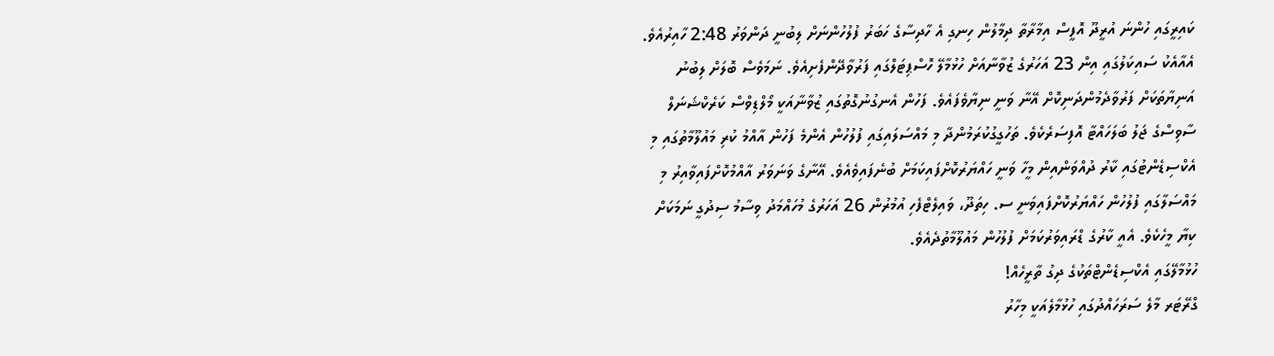ކައިރީގައި ހުންނަ އުރީދޫ އޮފީސް އިމާރާތާ ދިމާލުން ހިނގި އެ ހާދިސާގެ ހަބަރު ފުލުހުންނަށް ލިބުނީ ދަންވަރު 2:48 ހާއިރުއެވެ. އެއާއެކު ސައިކަލުގައި އިން 23 އަހަރުގެ ޒުވާނާއަށް ހުޅުމާލޭ ހޮސްޕިޓަލްގައި ފަރުވާދޭންފެށިއެވެ. ނަމަވެސް ބޮލަށް ލިބުނު އަނިޔާތަކަށް ފަރުވާދެމުންދަނިކޮށް އޭނާ ވަނީ ނިޔާވެފައެވެ. ފަހުން އެނގުނުގޮތުގައި ޒުވާނާއަކީ މޯލްޑިވްސް ކަރެކްޝަނަލް ސާވިސްގެ ޖަލު ބަލަހައްޓާ އޮފިސަރެކެވެ. ތަހުގީގުކުރަމުންދާ މި މައްސަލައިގައި ފުލުހުން އެންމެ ފަހުން އާއްމު ކުރި މައުލޫމާތުގައި މި އެކްސިޑެންޓުގައި ކާރު ދުއްވަންއިން މީހާ ވަނީ ހައްޔަރުކޮށްފައިކަމަށް ބުނެފައިވެއެވެ. އޭނާގެ ވަނަވަރު އާއްމުކޮށްފައިވާއިރު މި މައްސަލާގައި ފުލުހުން ހައްޔަރުކޮށްފައިވަނީ ސ. ހިތަދޫ، ވައިލެޓްފެހި އުމުރުން 26 އަހަރުގެ މުހައްމަދު ވިސާމު ސިދުގީ ނަމަކަށް ކިޔާ މީހެކެވެ. އެއީ ކާރުގެ ޑްރައިވަރުކަމަށް ފުލުހުން މައުލޫމާތުދެއެވެ.
ހުޅުމާލޭގައި އެކްސިޑެންޓްތަކުގެ ދިގު ތާރީހެއް!
ގްރޭޓަރ މާލެ ސަރަހައްދުގައި ހުޅުމާލެއަކީ މިހާރު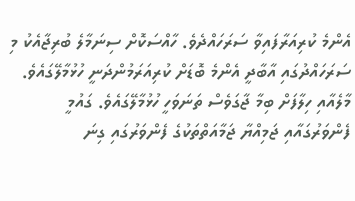އެންމެ ކުރިއަރާފައިވާ ސަރަހައްދެވެ. ހާއްސަކޮށް ސިނަމާލެ ބުރިޖާއެކު މި ސަރަހައްދުގައި އާބާދީ އެންމެ ބޮޑަށް ކުރިއަރަމުންދަނީ ހުޅުމާލޭގައެވެ. މާލެއާއި ހިލާފަށް ބިމާ ޖާގަވެސް ތަނަވަހީ ހުޅުމާލޭގައެވެ. ގައުމީ ފެންވަރުގައާއި ޖަމިއްޔާ ޖަމާއަތްތަކުގެ ފެންވަރުގައި ގިނަ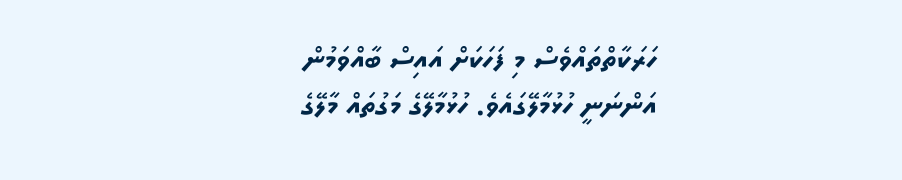ހަރަކާތްތައްވެސް މި ފަހަކަށް އައިސް ބާއްވަމުން އަންނަނީ ހުޅުމާލޭގައެވެ. ހުޅުމާލޭގެ މަގުތައް މާލޭގެ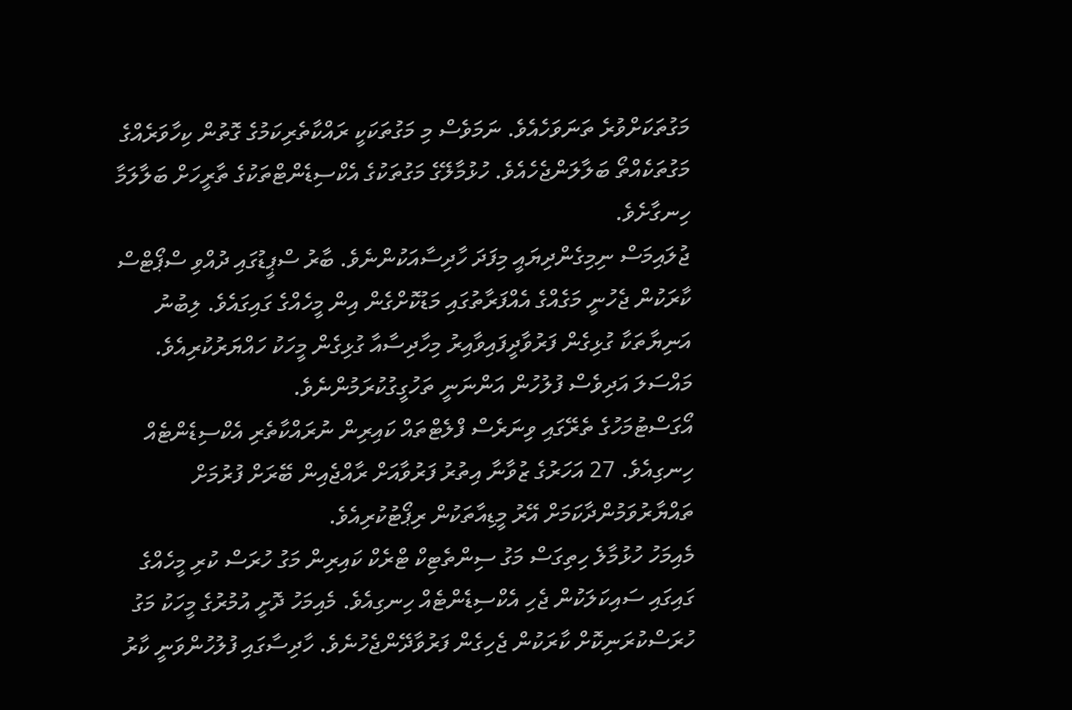މަގުތަކަށްވުރެ ތަނަވަހެއެވެ. ނަމަވެސް މި މަގުތަކަކީ ރައްކާތެރިކަމުގެ ގޮތުން ކިހާވަރެއްގެ މަގުތަކެއްތޯ ބަލާލަންޖެހެއެވެ. ހުޅުމާލޭގެ މަގުތަކުގެ އެކްސިޑެންޓްތަކުގެ ތާރީހަށް ބަލާލަމާ ހިނގާށެވެ.
ޖުލައިމަސް ނިމިގެންދިޔައީ މިފަދަ ހާދިސާއަކުންނެވެ. ބާރު ސްޕީޑުގައި ދުއްވި ސްޕޯޓްސް ކާރަކުން ޖެހުނީ މަގެއްގެ އެއްފަރާތުގައި މަޑުކޮށްގެން އިން މީހެއްގެ ގައިގައެވެ. ލިބުނު އަނިޔާތަކާ ގުޅިގެން ފަރުވާދީފައިވާއިރު މިހާދިސާއާ ގުޅިގެން މީހަކު ހައްޔަރުކުރިއެވެ. މައްސަލަ އަދިވެސް ފުލުހުން އަންނަނީ ތަހުގީގުކުރަމުންނެވެ.
އޯގަސްޓުމަހުގެ ތެރޭގައި ވިނަރެސް ފްލެޓްތައް ކައިރިން ނުރައްކާތެރި އެކްސިޑެންޓެއް ހިނގިއެވެ. 27 އަހަރުގެ ޒުވާނާ އިތުރު ފަރުވާއަށް ރާއްޖެއިން ބޭރަށް ފުރުމަށް ތައްޔާރުވަމުންދާކަމަށް އޭރު މީޑިއާތަކުން ރިޕޯޓުކުރިއެވެ.
މެއިމަހު ހުޅުމާލެ ހިތިގަސް މަގު ސިންތެޓިކް ޓްރެކް ކައިރިން މަގު ހުރަސް ކުރި މީހެއްގެ ގައިގައި ސައިކަލަކުން ޖެހި އެކްސިޑެންޓެއް ހިނގިއެވެ. މެއިމަހު ދޮށީ އުމުރުގެ މީހަކު މަގު ހުރަސްކުރަނިކޮށް ކާރަކުން ޖެހިގެން ފަރުވާދޭންޖެހުނެވެ. ހާދިސާގައި ފުލުހުންވަނީ ކާރު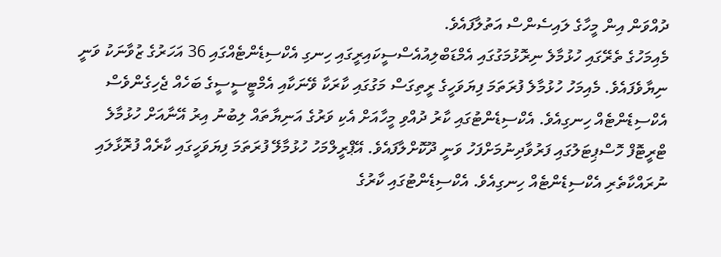ދުއްވަން އިން މީހާގެ ލައިސެންސް އަތުލާފައެވެ.
މެއިމަހުގެ ތެރޭގައި ހުޅުމާލެ ނިރޮޅުމަގުގައި އެމްޑަބްލިއުއެސްސީކައިރީގައި ހިނގި އެކްސިޑެންޓެއްގައި 36 އަހަރުގެ ޒުވާނަކު ވަނީ ނިޔާވެފައެވެ. މެއިމަހު ހުޅުމާލެ ފުރަތަމަ ފިޔަވަހީގެ ރީތިގަސް މަގުގައި ކާރަކާ ވޭނަކާއި އެމްޓީސީސީގެ ބަހެއް ޖެހިގެންވެސް އެކްސިޑެންޓެއް ހިނގިއެވެ. އެކްސިޑެންޓުގައި ކާރު ދުއްވި މީހާއަށް އެކި ވަރުގެ އަނިޔާތައް ލިބުނު އިރު އޭނާއަށް ހުޅުމާލެ ޓްރީޓޮފް ހޮސްޕިޓަލުގައި ފަރުވާދިނުމަށްފަހު ވަނީ ދޫކޮށްލާފައެވެ. އޭޕްރީލްމަހު ހުޅުމާލޭ ފުރަތަމަ ފިޔަވަހީގައި ކާރެއް ފުރޮޅާލައި ނުރައްކާތެރި އެކްސިޑެންޓެއް ހިނގިއެވެ. އެކްސިޑެންޓުގައި ކާރުގެ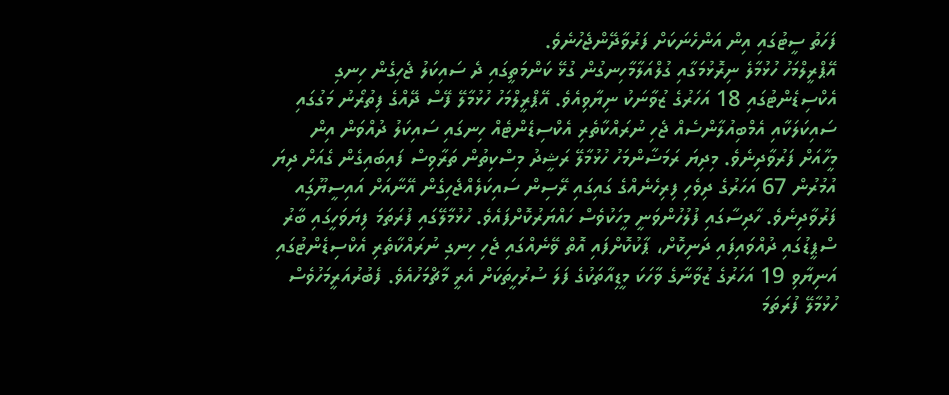ފަހަތު ސީޓުގައި އިން އަންހެނަކަށް ފަރުވާދޭންޖެހުނެވެ.
އޭޕްރީލްމަހު ހުޅުމާލެ ނިރޮޅުމަގާއި ގުލްއަލާމާހިނގުން ގުޅޭ ކަންމަތީގައި ދެ ސައިކަލު ޖެހިގެން ހިނގި އެކްސިޑެންޓުގައި 18 އަހަރުގެ ޒުވާނަކު ނިޔާވިއެވެ. އޭޕްރީލްމަހު ހުޅުމާލޭ ފޭސް ދޭއްގެ ފިތުރޯނު މަގުގައި ސައިކަލަކާއި އެމްބިއުލާންސެއް ޖެހި ނުރައްކާތެރި އެކްސިޑެންޓެއް ހިނގައި ސައިކަލު ދުއްވަން އިން މީހާއަށް ފަރުވާދިނެވެ. މިދިޔަ ރަމަޟާންމަހު ހުޅުމާލޭ ރަޝީދު މިސްކިތުން ތަރާވިސް ފައިބައިގެން ގެއަށް ދިޔަ އުމުރުން 67 އަހަރުގެ ދިވެހި ފިރިހެނެއްގެ ގައިގައި ރޭސިން ސައިކަލެއްޖެހިގެން އޭނާއަށް އައިސީޔޫގަިއ ފަރުވާދިނެވެ. ހާދިސާގައި ފުލުހުންވަނީ މީހަކުވެސް ހައްޔަރުކޮށްފައެވެ. ހުޅުމާލޭގައި ފުރަތަމަ ފިޔަވަހީގައި ބާރު ސްޕީޑުގައި ދުއްވައިފައި ދަނިކޮށް، ޕާކުކޮށްފައި އޮތް ވޭނެއްގައި ޖެހި ހިނގި ނުރައްކާތެރި އެކްސިޑެންޓުގައި އަނިޔާވި 19 އަހަރުގެ ޒުވާނާގެ ވާހަކަ މީޑިއާތަކުގެ ފަލަ ސުރުހީތަކަށް އެރީ މާޗްމަހުއެވެ. ފެބުރުއަރީމަހުވެސް ހުޅުމާލޭ ފުރަތަމަ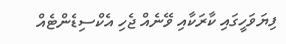ފިޔަވަހީގައި ކާރަކާއި ވޭނެއް ޖެހި އެކްސިޑެންޓެއް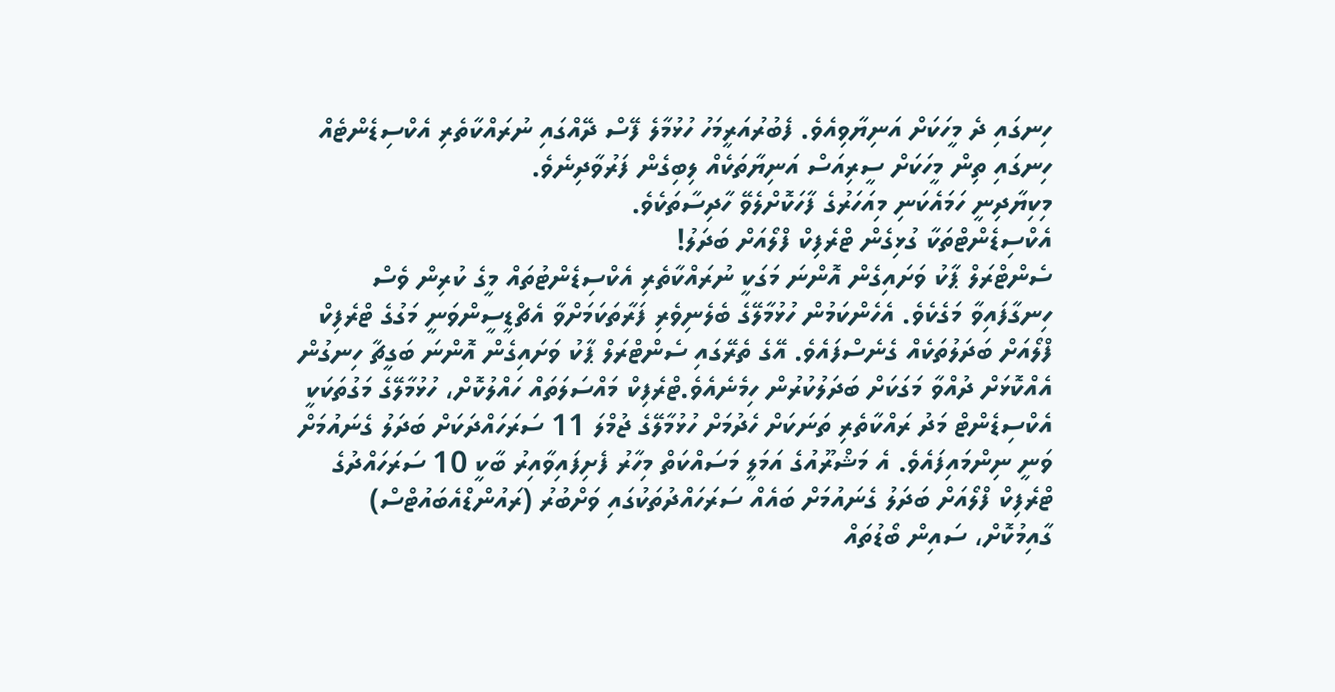ހިނގައި ދެ މީހަކަށް އަނިޔާވިއެވެ. ފެބުރުއަރީމަހު ހުޅުމާލެ ފޭސް ދޭއްގައި ނުރައްކާތެރި އެކްސިޑެންޓެއް ހިނގައި ތިން މީހަކަށް ސީރިއަސް އަނިޔާތަކެއް ލިބިގެން ފަރުވާދިނެވެ.
މިކިޔާދިނީ ހަމައެކަނި މިއަހަރުގެ ފާހަކޮށްލެވޭ ހާދިސާތަކެވެ.
އެކްސިޑެންޓްތަކާ ގުޅިގެން ޓްރެފިކް ފްލޯއަށް ބަދަލު!
ސެންޓްރަލް ޕާކު ވަށައިގެން އޮންނަ މަގަކީ ނުރައްކާތެރި އެކްސިޑެންޓުތައް މީގެ ކުރިން ވެސް ހިނގާފައިވާ މަގެކެވެ. އެހެންކަމުން ހުޅުމާލޭގެ ބެލެނިވެރި ފަރާތަކަމަށްވާ އެޗްޑީސީންވަނީ މަގުގެ ޓްރެފިކް ފްލޯއަށް ބަދަލުތަކެއް ގެނެސްފައެވެ. އޭގެ ތެރޭގައި ސެންޓްރަލް ޕާކު ވަށައިގެން އޮންނަ ބަގީޗާ ހިނގުން އެއްކޮޅަށް ދުއްވާ މަގަކަށް ބަދަލުކުރުން ހިމެނެއެވެ.ޓްރެފިކް މައްސަލަތައް ހައްލުކޮށް، ހުޅުމާލޭގެ މަގުތަކަކީ އެކްސިޑެންޓް މަދު ރައްކާތެރި ތަނަކަށް ހެދުމަށް ހުޅުމާލޭގެ ޖުމްލަ 11 ސަރަހައްދަކަށް ބަދަލު ގެނައުމަށް ވަނީ ނިންމައިފައެވެ. އެ މަޝްރޫއުގެ އަމަލީ މަސައްކަތް މިހާރު ފެށިފައިވާއިރު ބާކީ 10 ސަރަހައްދުގެ ޓްރެފިކް ފްލޯއަށް ބަދަލު ގެނައުމަށް ބައެއް ސަރަހައްދުތަކުގައި ވަށްބުރު (ރައުންޑްއެބައުޓްސް) ގާއިމުކޮށް، ސައިން ބޯޑުތައް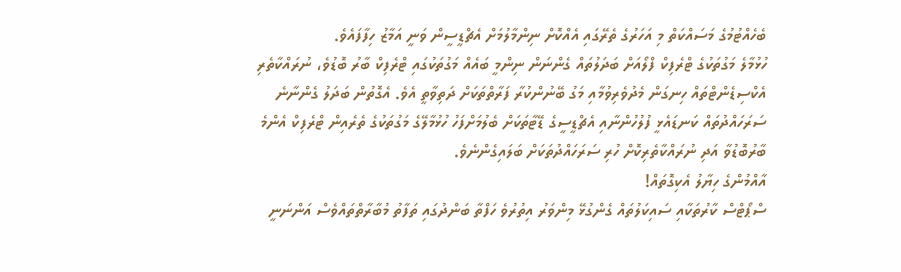ބެހެއްޓުމުގެ މަސައްކަތް މި އަހަރުގެ ތެރޭގައި އެއްކޮށް ނިންމާލުމަށް އެޗްޑީސީން ވަނީ އަމާޒު ހިފާފައެވެ.
ހުޅުމާލެ މަގުތަކުގެ ޓްރެފިކް ފްލޯއަށް ބަދަލުތައް ގެންނަން ނިންމީ ބައެއް މަގުތަކުގައި ޓްރެފިކް ބާރު ބޮޑުވެ، ނުރައްކާތެރި އެކްސިޑެންޓްތައް ހިނގަން މެދުވެރިވުމާއި މަގު ބޭނުންކުރާ ފަރާތްތަކަށް ދަތިވާތީ އެވެ. އެގޮތުން ބަދަލު ގެންނާނެ ސަރަހައްދުތައް ކަނޑައެޅީ ފުލުހުންނާއި އެޗްޑީސީގެ ޑޭޓާތަކަށް ބެލުމަށްފަހު ހުޅުމާލޭގެ މަގުތަކުގެ ތެރެއިން ޓްރެފިކް އެންމެ ބާރުބޮޑުވާ އަދި ނުރައްކާތެރިކޮށް ހުރި ސަރަހައްދުތަކަށް ބަލައިގެންނެވެ.
އާއްމުންގެ ހިޔާލު އެކިގޮތައް!
ސްޕޯޓްސް ކާރުތަކާއި ސައިކަލުތައް ގެންގުޅޭ މިންވަރު އިތުރުވެ ހަފްތާ ބަންދުގައި ތަފާތު މުބާރާތްތައްވެސް އަންނަނީ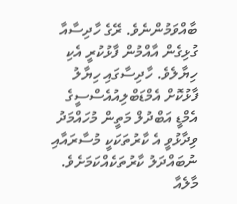ބާއްވަމުންނެވެ. ރޭގެ ހާދިސާއާ ގުޅިގެން އާއްމުން ފާޅުކުރީ އެކި ހިޔާލެވެ. ހާދިސާގައި ހިޔާލު ފާޅުކޮށް އެމްޑަބްލިއުއެސްސީގެ އެމްޑީ އަބްދުލް މަތީން މުހައްމަދު ވިދާޅުވީ އެ ކާރުތަކަކީ މުސާރައާއި ނުބައްދަލު ކާރުތަކެއްކަމަށެވެ. މާލެއާ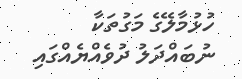ހުޅުމާލޭގެ މަގުތަކާ ނުބައްދަލު ދުވެއްޔެއްގައި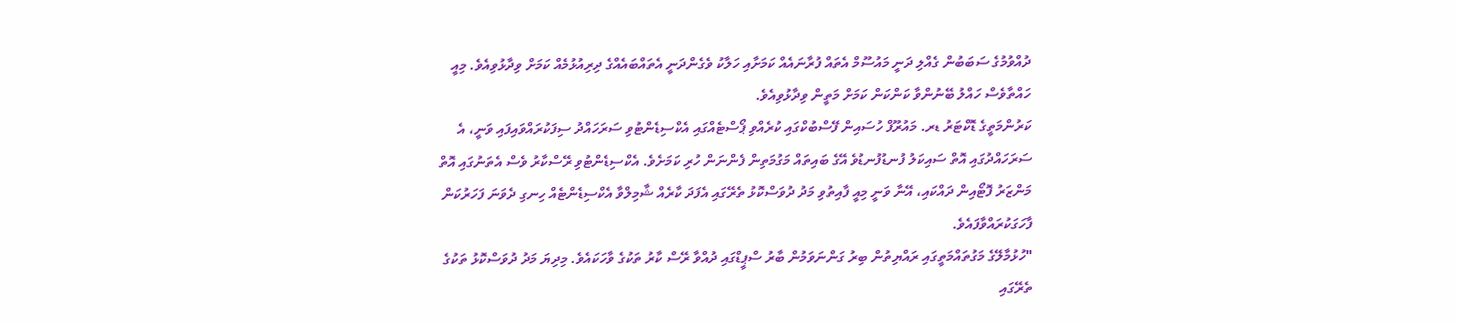ދުއްވުމުގެ ސަބަބުން ގެއްލި ދަނީ މައުސޫމް އެތައް ފުރާނައެއް ކަމަށާއި ހަލާކު ވެގެންދަނީ އެތައްބައެއްގެ ދިރިއުޅުމެއް ކަމަށް ވިދާޅުވިއެވެ. މިއީ ހައްތާވެސް ހައްލު ބޭނުންވާ ކަންކަން ކަމަށް މަތީން ވިދާޅުވިއެވެ.
ކަރުންމަތީގެ ޑޮކްޓަރު ޑރ. މައުރޫފް ހުސައިން ފޭސްބުކްގައި ކުރެއްވި ޕޯސްޓެއްގައި އެކްސިޑެންޓުވި ސަރަހައްދު ސިފަކުރައްވައިފައި ވަނީ، އެ ސަރަހައްދުގައި އޮތް ސައިކަލު ފުނޑުފުނޑުވެ އޭގެ ބައިތައް މަގުމަތިން ފެންނަން ހުރި ކަމަށެވެ. އެކްސިޑެންޓުވި ރޭސްކާރު ވެސް އެތަނުގައި އޮތް މަންޒަރު ފޮޓޯއިން ދައްކައި، އޭނާ ވަނީ މިއީ ފާއިތުވި މަދު ދުވަސްކޮޅު ތެރޭގައި އެފަދަ ކާރެއް ޝާމިލްވާ އެކްސިޑެންޓެއް ހިނގި ދެވަނަ ފަހަރުކަން ފާހަގަކުރައްވާފައެވެ.
"ހުޅުމާލޭގެ މަގުތައްމަތީގައި ރައްޔިތުން ބިރު ގަންނަވަމުން ބާރު ސްޕީޑްގައި ދުއްވާ ރޭސް ކާރު ތަކުގެ ވާހަކައެވެ. މިދިޔަ މަދު ދުވަސްކޮޅު ތަކުގެ ތެރޭގައި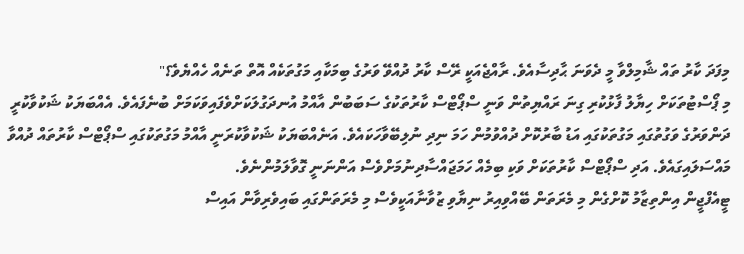މިފަދަ ކާރު ތައް ޝާމިލްވާ މީ ދެވަނަ ޙާދިސާއެވެ. ރާއްޖެއަކީ ރޭސް ކާރު ދުއްވޭ ވަރުގެ ބިމަކާއި މަގުތަކެއް އޮތް ތަނެއް ހެއްޔެވެ؟"
މި ޕޯސްޓުތަކަށް ހިޔާލު ފާޅުކުރި ގިނަ ރައްޔިތުން ވަނީ ސްޕޯޓްސް ކާރުތަކުގެ ސަބަބުން އާއްމު އުނދަގުލަކަށްވެފައިވަކަމަށް ބުނެފައެވެ. އެއްބަޔަކު ޝަކުވާކުރީ ދަންވަރުގެ ވަގުތުގައި މަގުތަކުގައި އަޑު ބާރުކޮށް ދުއްވުމުން ހަމަ ނިދި ނުލިބޭވާހަކައެވެ. އަނެއްބަޔަކު ޝަކުވާކުރަނީ އާއްމު މަގުތަކުގައި ސްޕޯޓްސް ކާރުތައް ދުއްވާ މައްސަލައިގައެވެ. އަދި ސްޕޯޓްސް ކާރުތަކަށް ވަކި ބިމެއް ހަމަޖައްސާދިނުމަށްވެސް އަންނަނީ ގޮވާލަމުންނެވެ.
ޓީއެފްޖީން އިންތިޒާމު ކޮށްގެން މި މެރަތަން ބޭއްވިއިރު ނިޔާވި ޒުވާނާއަކީވެސް މި މެރަތަންގައި ބައިވެރިވާން އައިސް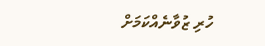ހުރި ޒުވާނެއްކަމަށް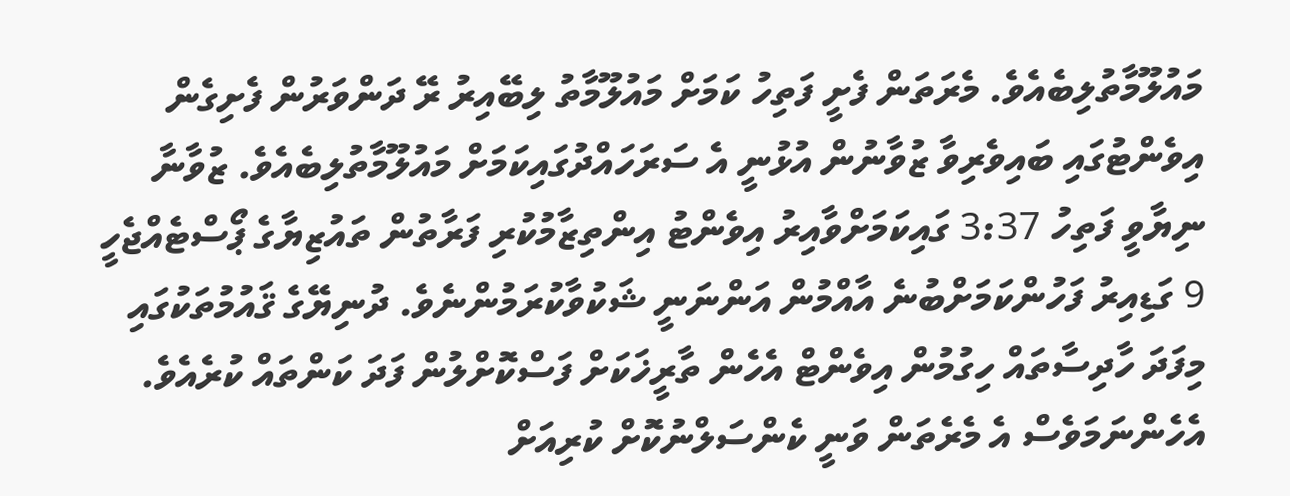މައުލޫމާތުލިބެއެވެ. މެރަތަން ފެށީ ފަތިހު ކަމަށް މައުލޫމާތު ލިބޭއިރު ރޭ ދަންވަރުން ފެށިގެން އިވެންޓުގައި ބައިވެރިވާ ޒުވާނުން އުޅުނީ އެ ސަރަހައްދުގައިކަމަށް މައުލޫމާތުލިބެއެވެ. ޒުވާނާ ނިޔާވީ ފަތިހު 3:37 ގައިކަމަށްވާއިރު އިވެންޓު އިންތިޒާމުކުރި ފަރާތުން ތައުޒިޔާގެ ޕޯސްޓެއްޖެހީ 9 ގަޑިއިރު ފަހުންކަމަށްބުނެ އާއްމުން އަންނަނީ ޝަކުވާކުރަމުންނެވެ. ދުނިޔޭގެ ޤައުމުތަކުގައި މިފަދަ ހާދިސާތައް ހިގުމުން އިވެންޓް އެހެން ތާރީޚަކަށް ފަސްކޮށްލުން ފަދަ ކަންތައް ކުރެއެވެ. އެހެންނަމަވެސް އެ މެރެތަން ވަނީ ކެންސަލްނުކޮށް ކުރިއަށް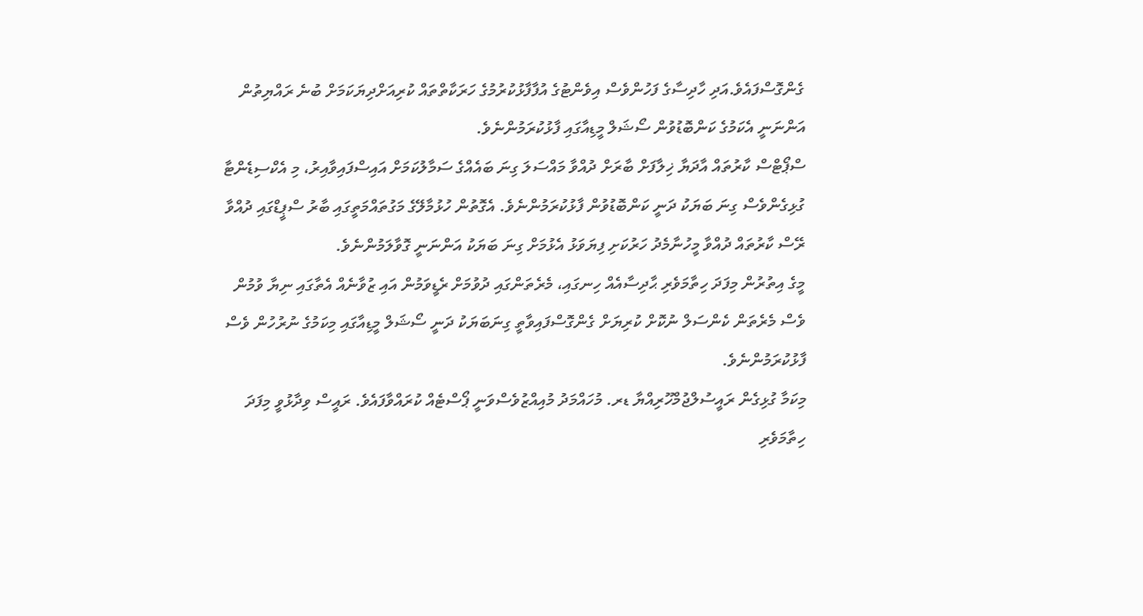ގެންގޮސްފައެވެ.އަދި ހާދިސާގެ ފަހުންވެސް އިވެންޓުގެ އުފާފާޅުކުރުމުގެ ހަރަކާތްތައް ކުރިއަށްދިޔަކަމަށް ބުނެ ރައްޔިތުން އަންނަނީ އެކަމުގެ ކަންބޮޑުވުން ސޯޝަލް މީޑިއާގައި ފާޅުކުރަމުންނެވެ.
ސްޕޯޓްސް ކާރުތައް އާދަޔާ ޚިލާފަށް ބާރަށް ދުއްވާ މައްސަލަ ގިނަ ބައެއްގެ ސަމާލުކަމަށް އައިސްފައިވާއިރު، މި އެކްސިޑެންޓާ ގުޅިގެންވެސް ގިނަ ބަޔަކު ދަނީ ކަންބޮޑުވުން ފާޅުކުރަމުންނެވެ. އެގޮތުން ހުޅުމާލޭގެ މަގުތައްމަތީގައި ބާރު ސްޕީޑްގައި ދުއްވާ ރޭސް ކާރުތައް ދުއްވާ މީހުނާމެދު ހަރުކަށި ފިޔަވަޅު އެޅުމަށް ގިނަ ބަޔަކު އަންނަނީ ގޮވާލަމުންނެވެ.
މީގެ އިތުރުން މިފަދަ ހިތާމަވެރި ޙާދިސާއެއް ހިނގައި، މެރެތަންގައި ދުވުމަށް ރެޑީވަމުން އައި ޒުވާނެއް އެތާގައި ނިޔާ ވުމުން ވެސް މެރެތަން ކެންސަލް ނުކޮށް ކުރިޔަށް ގެންގޮސްފައިވާތީ ގިނަބަޔަކު ދަނީ ސޯޝަލް މީޑިއާގައި މިކަމުގެ ނުރުހުން ވެސް ފާޅުކުރަމުންނެވެ.
މިކަމާ ގުޅިގެން ރައީސުލްޖުމްހޫރިއްޔާ ޑރ. މުހައްމަދު މުއިއްޒުވެސްވަނީ ޕޯސްޓެއް ކުރައްވާފައެވެ. ރައީސް ވިދާޅުވީ މިފަދަ ހިތާމަވެރި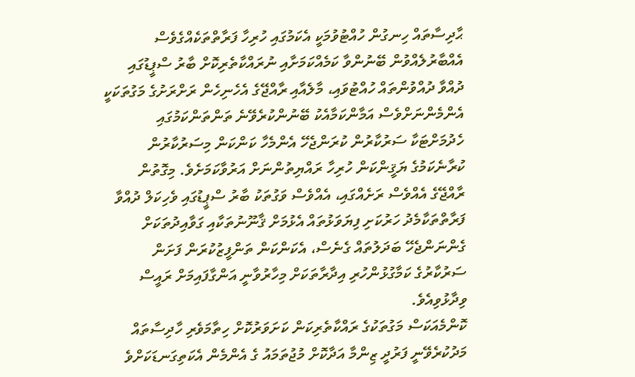ޙާދިސާތައް ހިނގުން ހުއްޓުވުމަކީ އެކަމުގައި ހުރިހާ ފަރާތްތަކެއްގެވެސް އެއްބާރުލެއްވުން ބޭނުންވާ ކަމެއްކަމަށާއި ނުރައްކާތެރިކޮށް ބާރު ސްޕީޑުގައި ދުއްވާ ދުއްވުންތައް ހުއްޓުވައި، މާލެއާއި ރާއްޖޭގެ އެހެނިހެން ރަށްރަށުގެ މަގުތަކަކީ އެންމެންނަށްވެސް އަމާންކަމާއެކު ބޭނުންކުރެވޭނެ ތަންތަންކަމުގައި ހެދުމަށްޓަކާ ސަރުކާރުން ކުރަންޖެހޭ އެންމެހާ ކަންކަން މިސަރުކާރުން ކުރާނެކަމުގެ ޔަޤީންކަން ހުރިހާ ރައްޔިތުންނަށް އަރުވާކަމަށެވެ. މިގޮތުން ރާއްޖޭގެ އެއްވެސް ރަށެއްގައި، އެއްވެސް ވަގުތަކު ބާރު ސްޕީޑުގައި ވެހިކަލް ދުއްވާ ފަރާތްތަކާމެދު ހަރުކަށި ފިޔަވަޅުތައް އެޅުމަށް ޤާނޫނުތަކާއި ގަވާއިދުތަކަށް ގެންނަންޖެހޭ ބަދަލުތައް ގެނެސް، އެކަންކަން ތަންފީޒުކުރަން ފަށަން ސަރުކާރުގެ ކަމާގުޅުންހުރި އިދާރާތަކަށް މިހާރުވާނީ އަންގާފައިމަށް ރައީސް ވިދާޅުވިއެވެ.
ކޮންމެއަކަސް މަގުތަކުގެ ރައްކާތެރިކަން ކަށަވަރުކޮށް ހިތާމަވެރި ހާދިސާތައް މަދުކުރެވޭނީ ފަރުދީ ޒިންމާ އަދާކޮށް މުޖުތަމައު ގެ އެންމެން އެކަތިގަނޑަކަށްވެ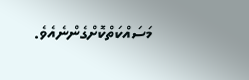މަސައްކަތްކޮށްގެންނެއެވެ.